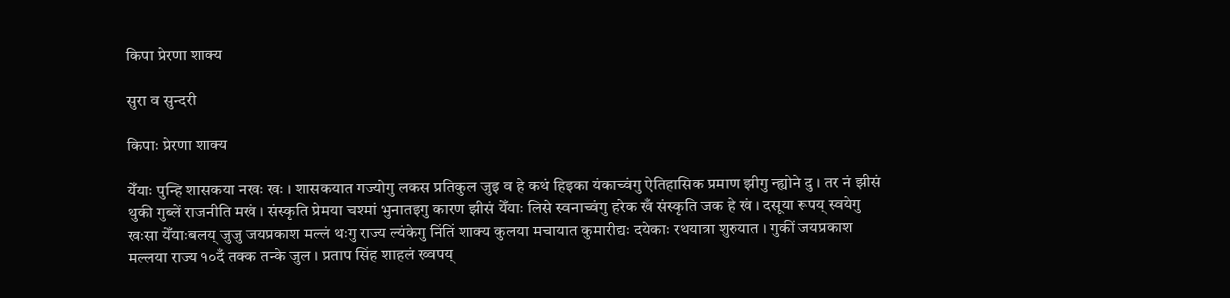किपा प्रेरणा शाक्य

सुरा व सुन्दरी

किपाः प्रेरणा शाक्य

येँयाः पुन्हि शासकया नखः खः । शासकयात गज्योगु लकस प्रतिकुल जुइ व हे कथं हिइका यंकाच्वंगु ऐतिहासिक प्रमाण झीगु न्ह्योने दु । तर नं झीसं थुकी गुब्लें राजनीति मखं । संस्कृति प्रेमया चश्मां भुनातइगु कारण झीसं येँयाः लिसे स्वनाच्वंगु हरेक खँ संस्कृति जक हे खं । दसूया रूपय् स्वयेगु खःसा येँयाःबलय् जुजु जयप्रकाश मल्लं थःगु राज्य ल्यंकेगु निंतिं शाक्य कुलया मचायात कुमारीद्यः दयेकाः रथयात्रा शुरुयात । गुकीं जयप्रकाश मल्लया राज्य १०दँ तक्क तन्के जुल । प्रताप सिंह शाहलं ख्वपय्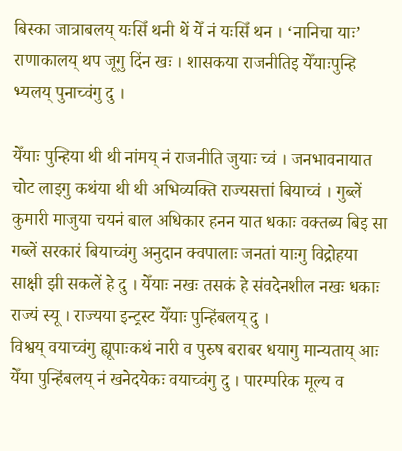बिस्का जात्राबलय् यःसिँ थनी थें येँ नं यःसिँ थन । ‘नानिचा याः’ राणाकालय् थप जूगु दिंन खः । शासकया राजनीतिइ येँयाःपुन्हि भ्यलय् पुनाच्वंगु दु ।

येँयाः पुन्हिया थी थी नांमय् नं राजनीति जुयाः च्वं । जनभावनायात चोट लाइगु कथंया थी थी अभिव्यक्ति राज्यसत्तां बियाच्वं । गुब्लें कुमारी माजुया चयनं बाल अधिकार हनन यात धकाः वक्तब्य बिइ सा गब्लें सरकारं बियाच्वंगु अनुदान क्वपालाः जनतां याःगु विद्रोहया साक्षी झी सकलें हे दु । येँयाः नखः तसकं हे संवदेनशील नखः धकाः राज्यं स्यू । राज्यया इन्ट्रस्ट येँयाः पुन्हिंबलय् दु ।
विश्वय् वयाच्वंगु ह्यूपाःकथं नारी व पुरुष बराबर धयागु मान्यताय् आः येँया पुन्हिंबलय् नं खनेदयेकः वयाच्वंगु दु । पारम्परिक मूल्य व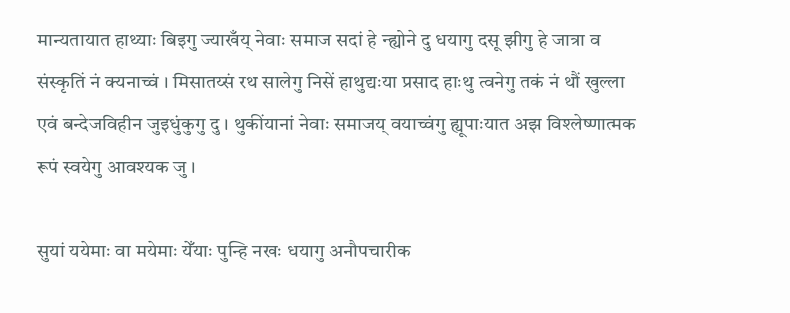मान्यतायात हाथ्याः बिइगु ज्याखँय् नेवाः समाज सदां हे न्ह्योने दु धयागु दसू झीगु हे जात्रा व संस्कृतिं नं क्यनाच्वं । मिसातय्सं रथ सालेगु निसें हाथुद्यःया प्रसाद हाःथु त्वनेगु तकं नं थौं खुल्ला एवं बन्देजविहीन जुइधुंकुगु दु । थुकींयानां नेवाः समाजय् वयाच्वंगु ह्यूपाःयात अझ विश्लेष्णात्मक रूपं स्वयेगु आवश्यक जु ।

सुयां ययेमाः वा मयेमाः येँयाः पुन्हि नखः धयागु अनौपचारीक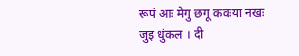रूपं आः मेगु छगू कवःया नखः जुइ धुंकल । दी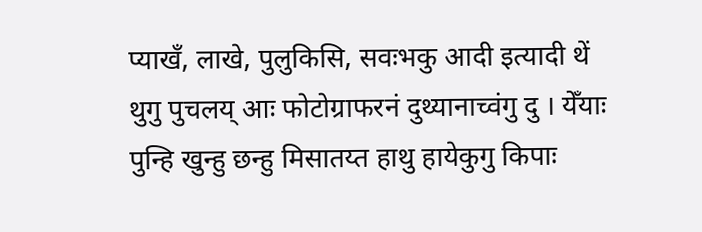प्याखँ, लाखे, पुलुकिसि, सवःभकु आदी इत्यादी थें थुगु पुचलय् आः फोटोग्राफरनं दुथ्यानाच्वंगु दु । येँयाः पुन्हि खुन्हु छन्हु मिसातय्त हाथु हायेकुगु किपाः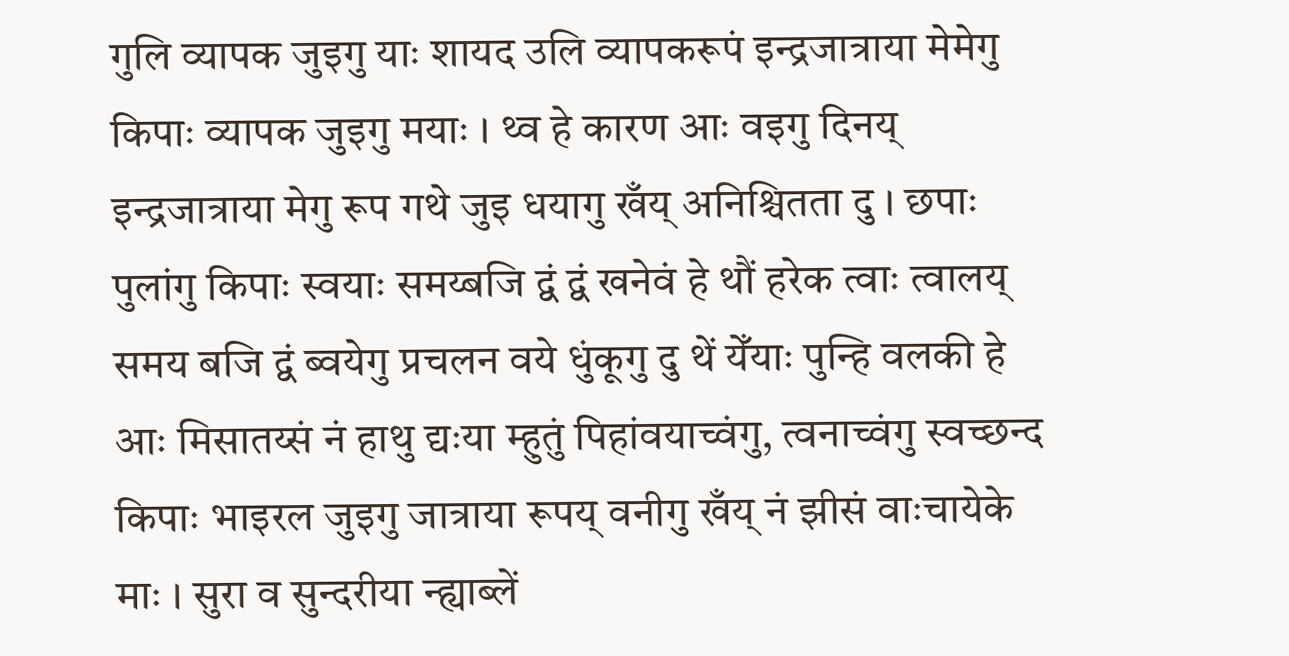गुलि व्यापक जुइगु याः शायद उलि व्यापकरूपं इन्द्रजात्राया मेमेगु किपाः व्यापक जुइगु मयाः । थ्व हे कारण आः वइगु दिनय् इन्द्रजात्राया मेगु रूप गथे जुइ धयागु खँय् अनिश्चितता दु । छपाः पुलांगु किपाः स्वयाः समय्बजि द्वं द्वं खनेवं हे थौं हरेक त्वाः त्वालय् समय बजि द्वं ब्वयेगु प्रचलन वये धुंकूगु दु थें येँयाः पुन्हि वलकी हे आः मिसातय्सं नं हाथु द्यःया म्हुतुं पिहांवयाच्वंगु, त्वनाच्वंगु स्वच्छन्द किपाः भाइरल जुइगु जात्राया रूपय् वनीगु खँय् नं झीसं वाःचायेके माः । सुरा व सुन्दरीया न्ह्याब्लें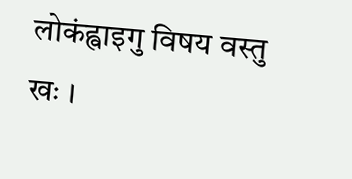लोकंह्वाइगु विषय वस्तु खः ।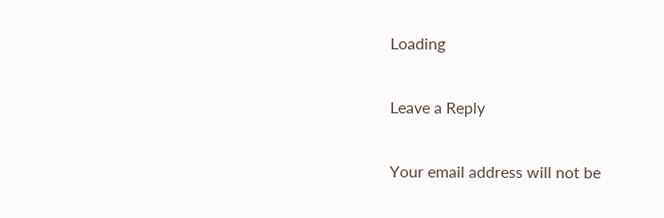Loading

Leave a Reply

Your email address will not be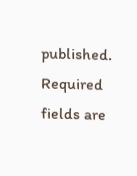published. Required fields are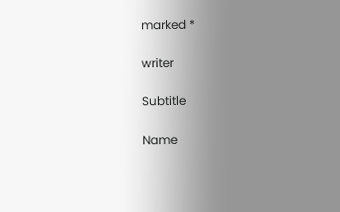marked *

writer

Subtitle

Name